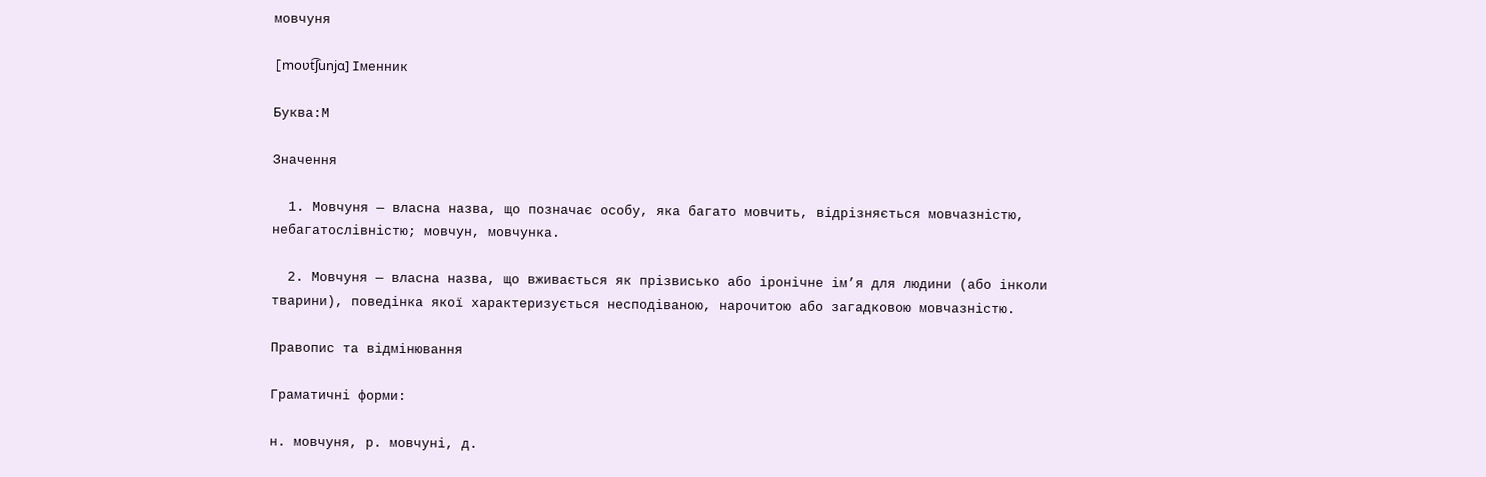мовчуня

[moʋt͡ʃunjɑ] Іменник

Буква:М

Значення

  1. Мовчуня — власна назва, що позначає особу, яка багато мовчить, відрізняється мовчазністю, небагатослівністю; мовчун, мовчунка.

  2. Мовчуня — власна назва, що вживається як прізвисько або іронічне ім’я для людини (або інколи тварини), поведінка якої характеризується несподіваною, нарочитою або загадковою мовчазністю.

Правопис та відмінювання

Граматичні форми:

н. мовчуня, р. мовчуні, д.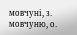мовчуні, з. мовчуню, о.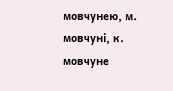мовчунею, м. мовчуні, к. мовчуне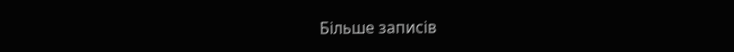Більше записів